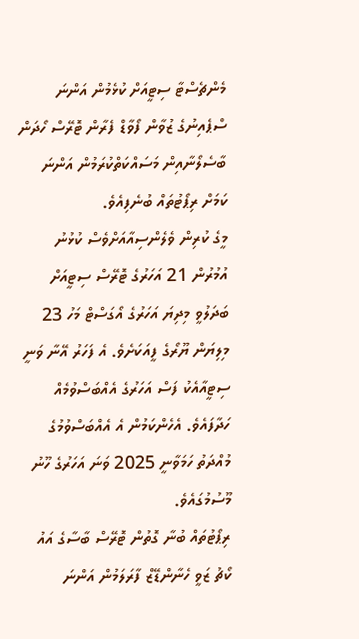މެންޗެސްޓާ ސިޓީއަށް ކުޅެމުން އަންނަ ސްޕެއިނުގެ ޒުވާން ފޯވާޑް ފެރާން ޓޮރޭސް ހޯދަން ބާސެލޯނާއިން މަސައްކަތްކުރަމުން އަންނަ ކަމަށް ރިޕޯޓުތައް ބުނެފިއެވެ.
މީގެ ކުރިން ވެލެންސިއާއަށްވެސް ކުޅުނު އުމުރުން 21 އަހަރުގެ ޓޮރޭސް ސިޓީއަށް ބަދަލުވީ މިދިޔަ އަހަރުގެ އޯގަސްޓް މަހު 23 މިލިޔަން ޔޫރޯގެ ފީއަކަށެވެ. އެ ފަހަރު އޭނާ ވަނީ ސިޓީއާއެކު ފަސް އަހަރުގެ އެއްބަސްވުމެއް ހަދާފައެވެ. އެހެންކަމުން އެ އެއްބަސްވުމުގެ މުއްދަތު ހަމަވާނީ 2025 ވަނަ އަހަރުގެ ހޫނު މޫސުމުގައެވެ.
ރިޕޯޓުތައް ބުނާ ގޮތުން ޓޮރޭސް ބާސާގެ އައު ކޯޗު ޒަވީ ހެނާންޑޭޒް ފާރަލަމުން އަންނަ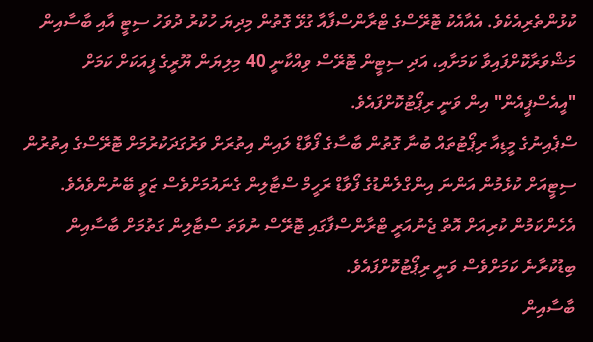ކުޅުންތެރިއެކެވެ. އެއާއެކު ޓޮރޭސްގެ ޓްރާންސްފާއާ ގުޅޭ ގޮތުން މިދިޔަ ހުކުރު ދުވަހު ސިޓީ އާއި ބާސާއިން މަޝްވަރާކޮށްފައިވާ ކަމަށާއި، އަދި ސިޓީން ޓޮރޭސް ވިއްކާނީ 40 މިލިޔަން ޔޫރީގެ ފީއަކަށް ކަމަށް "އީއެސްޕީއެން" އިން ވަނީ ރިޕޯޓުކޮށްފައެވެ.
ސްޕެއިނުގެ މީޑިއާ ރިޕޯޓުތައް ބުނާ ގޮތުން ބާސާގެ ފޯވާޑް ލައިން އިތުރަށް ވަރުގަދަކުރުމަށް ޓޮރޭސްގެ އިތުރުން ސިޓީއަށް ކުޅެމުން އަންނަ އިންގްލެންޑުގެ ފޯވާޑް ރަހީމް ސްޓާލިން ގެނައުމަށްވެސް ޒަވީ ބޭނުންވެއެވެ. އެހެންކަމުން ކުރިއަށް އޮތް ޖެނުއަރީ ޓްރާންސްފާގައި ޓޮރޭސް ނުވަތަ ސްޓާލިން ގަތުމަށް ބާސާއިން ބިޑުކުރާނެ ކަމަށްވެސް ވަނީ ރިޕޯޓުކޮށްފައެވެ.
ބާސާއިން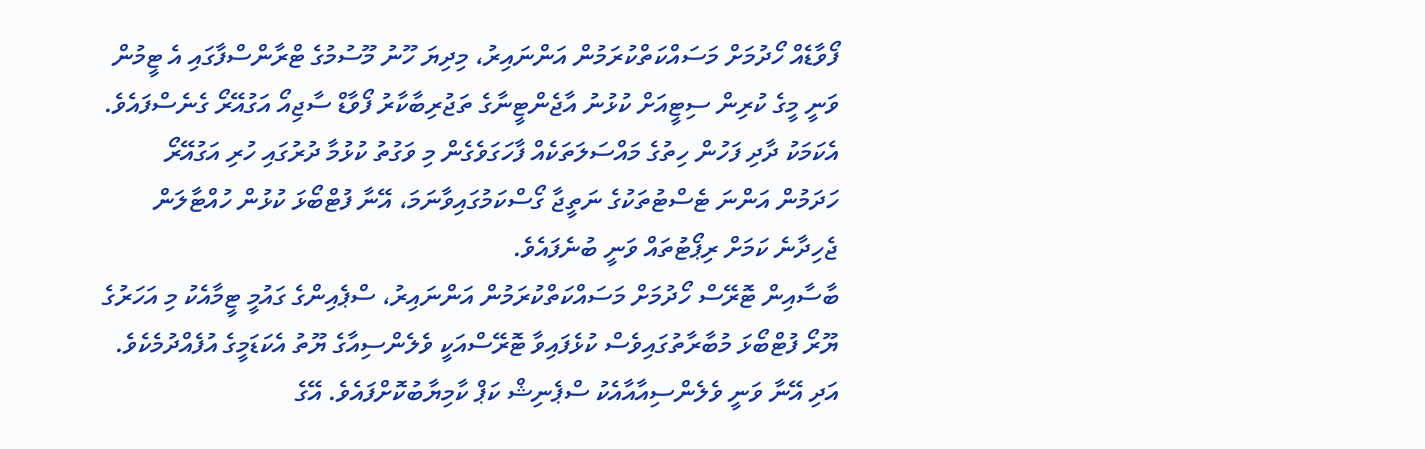ފޯވާޑެއް ހޯދުމަށް މަސައްކަތްކުރަމުން އަންނައިރު، މިދިޔަ ހޫނު މޫސުމުގެ ޓްރާންސްފާގައި އެ ޓީމުން ވަނީ މީގެ ކުރިން ސިޓީއަށް ކުޅުނު އާޖެންޓީނާގެ ތަޖުރިބާކާރު ފޯވާޑް ސާޖިއޯ އަގުއޭރޯ ގެނެސްފައެވެ. އެކަމަކު ދާދި ފަހުން ހިތުގެ މައްސަލަތަކެއް ފާހަގަވެގެން މި ވަގުތު ކުޅުމާ ދުރުގައި ހުރި އަގުއޭރޯ ހަދަމުން އަންނަ ޓެސްޓުތަކުގެ ނަތީޖާ ގޯސްކަމުގައިވާނަމަ، އޭނާ ފުޓްބޯޅަ ކުޅުން ހުއްޓާލަން ޖެހިދާނެ ކަމަށް ރިޕޯޓުތައް ވަނީ ބުނެފައެވެ.
ބާސާއިން ޓޮރޭސް ހޯދުމަށް މަސައްކަތްކުރަމުން އަންނައިރު، ސްޕެއިންގެ ގައުމީ ޓީމާއެކު މި އަހަރުގެ ޔޫރޯ ފުޓްބޯޅަ މުބާރާތުގައިވެސް ކުޅެފައިވާ ޓޮރޭސްއަކީ ވެލެންސިއާގެ ޔޫތު އެކަޑަމީގެ އުފެއްދުމެކެވެ. އަދި އޭނާ ވަނީ ވެލެންސިއާއާއެކު ސްޕެނިޝް ކަޕް ކާމިޔާބުކޮށްފައެވެ. އޭގެ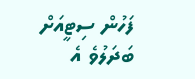ފަހުން ސިޓީއަށް ބަދަލުވެ އެ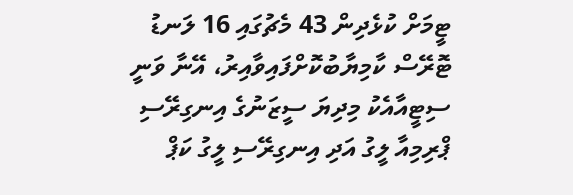ޓީމަށް ކުޅެދިން 43 މެޗުގައި 16 ލަނޑު ޓޮރޭސް ކާމިޔާބުކޮށްފައިވާއިރު، އޭނާ ވަނީ ސިޓީއާއެކު މިދިޔަ ސީޒަނުގެ އިނގިރޭސި ޕްރިމިއާ ލީގު އަދި އިނގިރޭސި ލީގު ކަޕް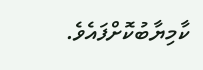ކާމިޔާބުކޮށްފައެވެ.